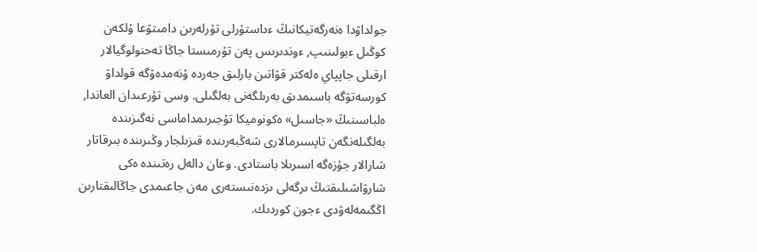جولداۋدا ەنەرگەتيكانىڭ ءداستۇرلى تۇرلەرىن دامىتۋعا ۇلكەن كوڭىل ءبولىنىپ, ءوندىرىس پەن تۇرمىستا جاڭا تەحنولوگيالار ارقىلى جاپپاي ەلەكتر قۋاتىن بارلىق جەردە ۇنەمدەۋگە قولداۋ كورسەتۋگە باسىمدىق بەرىلگەنى بەلگىلى. وسى تۇرعىدان العاندا, ەلباسىنىڭ «جاسىل» ەكونوميكا تۇجىرىمداماسى نەگىزىندە بەلگىلەنگەن تاپسىرمالارى شەڭبەرىندە قىزىلجار وڭىرىندە بىرقاتار شارالار جۇزەگە اسىرىلا باستادى. وعان دالەل رەتىندە ەكى شارۋاشىلىقتىڭ ىرگەلى ىزدەنىستەرى مەن جاعىمدى جاڭالىقتارىن اڭگىمەلەۋدى ءجون كوردىك.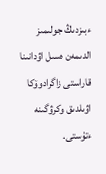ءبىزدىڭ جولىمىز الدىمەن ەسىل اۋدانىنا قاراستى زاگرادوۆكا اۋىلدىق وكرۋگىنە ءتۇستى.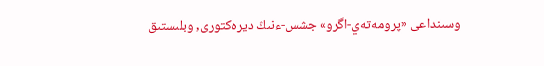وسىنداعى «پرومەتەي-اگرو» جشس-ءنىڭ ديرەكتورى, وبلىستىق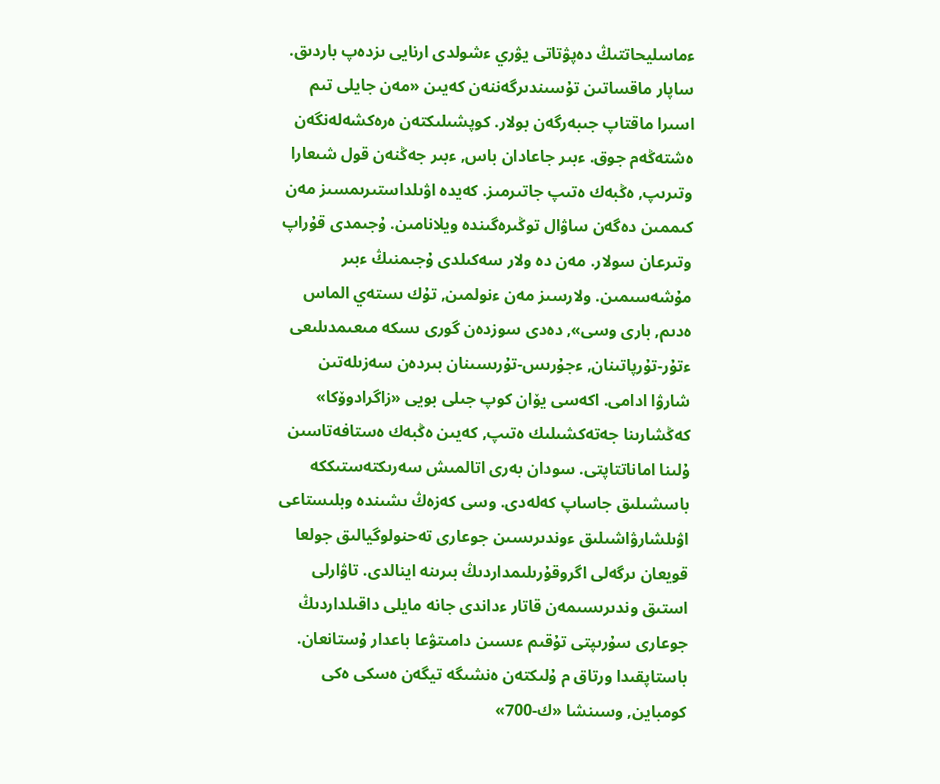ءماسليحاتتىڭ دەپۋتاتى يۋري ءشولدى ارنايى ىزدەپ باردىق. ساپار ماقساتىن تۇسىندىرگەننەن كەيىن «مەن جايلى تىم اسىرا ماقتاپ جىبەرگەن بولار. كوپشىلىكتەن ەرەكشەلەنگەن ەشتەڭەم جوق. ءبىر جاعادان باس, ءبىر جەڭنەن قول شىعارا وتىرىپ, ەڭبەك ەتىپ جاتىرمىز. كەيدە اۋىلداستىرىمسىز مەن كىممىن دەگەن ساۋال توڭىرەگىندە ويلانامىن. ۇجىمدى قۇراپ وتىرعان سولار. مەن دە ولار سەكىلدى ۇجىمنىڭ ءبىر مۇشەسىمىن. ولارسىز مەن ءنولمىن, تۇك ىستەي الماس ەدىم, بارى وسى», دەدى سوزدەن گورى ىسكە مىعىمدىلىعى ءتۇر-تۇرپاتىنان, ءجۇرىس-تۇرىسىنان بىردەن سەزىلەتىن شارۋا ادامى. اكەسى يۆان كوپ جىلى بويى «زاگرادوۆكا» كەڭشارىنا جەتەكشىلىك ەتىپ, كەيىن ەڭبەك ەستافەتاسىن ۇلىنا اماناتتاپتى. سودان بەرى اتالمىش سەرىكتەستىككە باسشىلىق جاساپ كەلەدى. وسى كەزەڭ ىشىندە وبلىستاعى اۋىلشارۋاشىلىق ءوندىرىسىن جوعارى تەحنولوگيالىق جولعا قويعان ىرگەلى اگروقۇرىلىمداردىڭ بىرىنە اينالدى. تاۋارلى استىق وندىرىسىمەن قاتار ءداندى جانە مايلى داقىلداردىڭ جوعارى سۇرىپتى تۇقىم ءىسىن دامىتۋعا باعدار ۇستانعان. باستاپقىدا ورتاق م ۇلىكتەن ەنشىگە تيگەن ەسكى ەكى كومباين, وسىنشا «ك-700»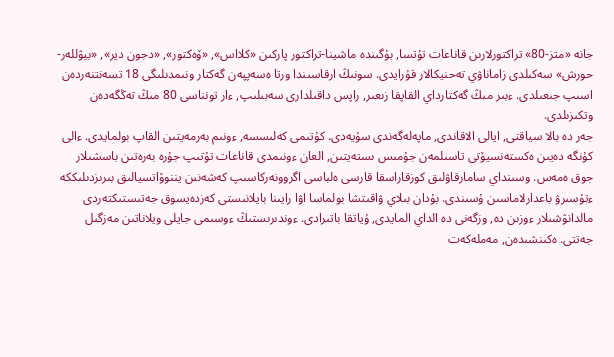جانە «متز-80» تراكتورلارىن قاناعات تۇتسا, بۇگىندە ماشينا-تراكتور پاركىن «كلااس», «ۆەكتور», «دجون دير», «بيۋللەر-حورش» سەكىلدى زاماناۋي تەحنيكالار قۇرايدى. سونىڭ ارقاسىندا ورتا ەسەپپەن گەكتار ونىمدىلىگى 18 تسەنتنەردەن اسىپ جىعىلدى. ءبىر مىڭ گەكتارداي القاپقا زىعىر, راپس داقىلدارى سەبىلىپ, ءار تونناسى 80 مىڭ تەڭگەدەن وتكىزىلدى.
جەر دە بالا سياقتى, ايالى الاقاندى, ماپەلەگەندى سۇيەدى. كۇتىمى كەلىسسە, ءونىم بەرمەيتىن القاپ بولمايدى. ءالى كۇنگە دەيىن ەكستەنسيۆتى تاسىلمەن جۇمىس ىستەيتىن, العان ءونىمدى قاناعات تۇتىپ جۇرە بەرەتىن باسشىلار جوق ەمەس. وسىنداي سامارقاۋلىق كوزقاراسقا قارسى ەلباسى اگروونەركاسىپ كەشەنىن يننوۆاتسيالىق بىرىزدىلىككە ءتۇسىرۋ باعدارلاماسىن ۇسىندى. بۇدان بىلاي ۋاقىتشا بولماسا اۋا رايىنا بايلانىستى كەزدەيسوق جەتىستىكتەردى مالدانۋشىلار ءوزىن دە, وزگەنى دە الداي المايدى, ۇياتقا باتىرادى. ءوندىرىستىڭ ءوسىمى جايلى ويلاناتىن مەزگىل جەتتى. ەكىنشىدەن, مەملەكەت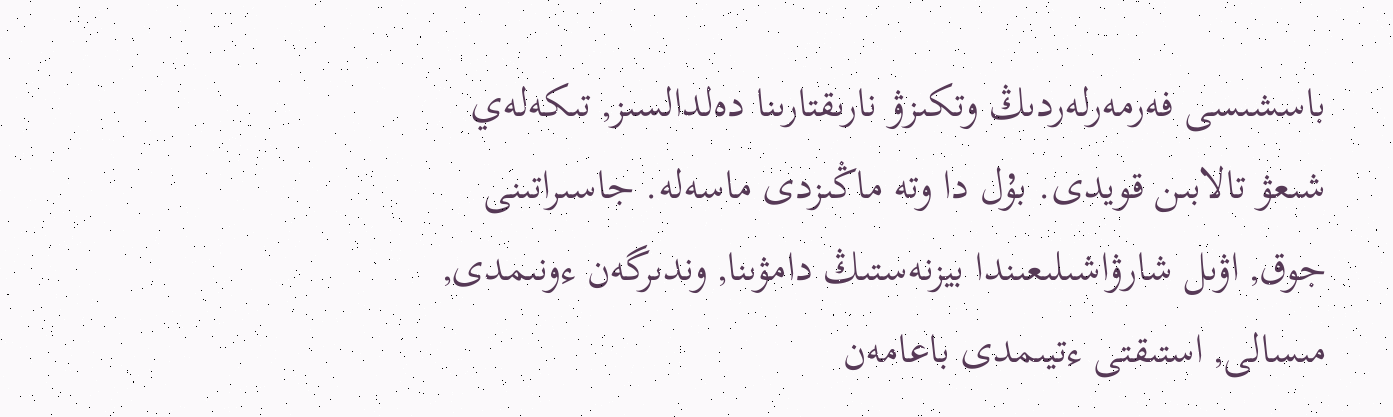باسشىسى فەرمەرلەردىڭ وتكىزۋ نارىقتارىنا دەلدالسىز, تىكەلەي شىعۋ تالابىن قويدى. بۇل دا وتە ماڭىزدى ماسەلە. جاسىراتىنى جوق, اۋىل شارۋاشىلىعىندا بيزنەستىڭ دامۋىنا, وندىرگەن ءونىمدى, مىسالى, استىقتى ءتيىمدى باعامەن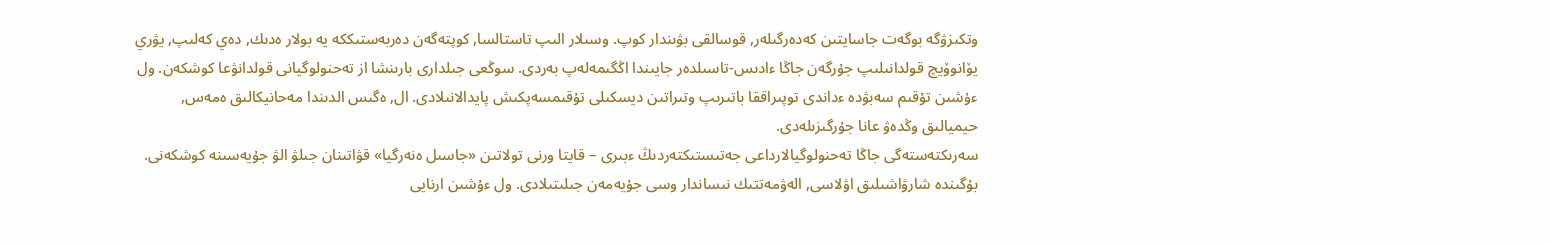وتكىزۋگە بوگەت جاسايتىن كەدەرگىلەر, قوسالقى بۋىندار كوپ. وسىلار الىپ تاستالسا, كوپتەگەن دەربەستىككە يە بولار ەدىك, دەي كەلىپ, يۋري يۆانوۆيچ قولدانىلىپ جۇرگەن جاڭا ءادىس-تاسىلدەر جايىندا اڭگىمەلەپ بەردى. سوڭعى جىلدارى بارىنشا از تەحنولوگيانى قولدانۋعا كوشكەن. ول ءۇشىن تۇقىم سەبۋدە ءداندى توپىراققا باتىرىپ وتىراتىن ديسكىلى تۇقىمسەپكىش پايدالانىلادى. ال, ەگىس الدىندا مەحانيكالىق ەمەس, حيميالىق وڭدەۋ عانا جۇرگىزىلەدى.
سەرىكتەستەگى جاڭا تەحنولوگيالارداعى جەتىستىكتەردىڭ ءبىرى – قايتا ورنى تولاتىن «جاسىل ەنەرگيا» قۋاتىنان جىلۋ الۋ جۇيەسىنە كوشكەنى. بۇگىندە شارۋاشىلىق اۋلاسى, الەۋمەتتىك نىساندار وسى جۇيەمەن جىلىتىلادى. ول ءۇشىن ارنايى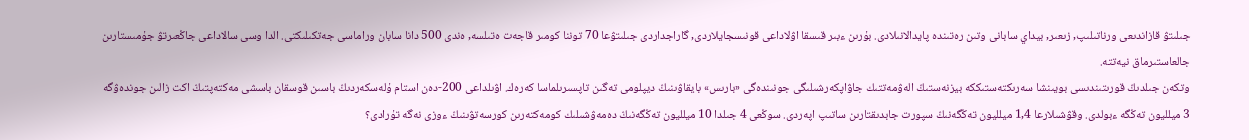جىلىتۋ قازاندىعى ورناتىلىپ, زىعىر, بيداي سابانى وتىن رەتىندە پايدالانىلادى. بۇرىن ءبىر قىسقا اۋلاداعى قونىسجايلاردى, گاراجداردى جىلىتۋعا 70 توننا كومىر قاجەت ەتىلسە, ەندى 500 دانا سابان وراماسى جەتكىلىكتى. الدا وسى سالاداعى جاڭعىرتۋ جۇمىستارىن جالعاستىرماق نيەتتە.
وتكەن جىلدىڭ قورىتىندىسى بويىنشا سەرىكتەستىككە بيزنەستىڭ الەۋمەتتىك جاۋاپكەرشىلىگى جونىندەگى «بارىس» بايقاۋىنىڭ ديپلومى تەگىن تاپسىرىلماسا كەرەك. اۋىلداعى 200-دەن استام ۇلەسكەردىڭ باسىن قوسقان باسشى مەكتەپتىڭ اكت زالىن جوندەۋگە 3 ميلليون تەڭگە ءبولدى. وقۋشىلارعا 1,4 ميلليون تەڭگەنىڭ سپورت جابدىقتارىن ساتىپ اپەردى. سوڭعى 4 جىلدا 10 ميلليون تەڭگەنىڭ دەمەۋشىلىك كومەكتەرىن كورسەتۋىنىڭ ءوزى نەگە تۇرادى؟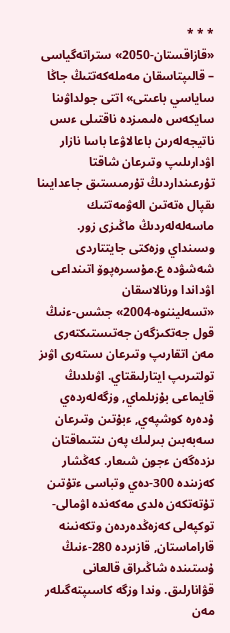* * *
«قازاقستان-2050» ستراتەگياسى – قالىپتاسقان مەملەكەتتىڭ جاڭا ساياسي باعىتى» اتتى جولداۋىنا سايكەس ەلىمىزدە ناقتىلى ءىس ناتيجەلەرىن باعالاۋعا باسا نازار اۋدارىلىپ وتىرعان شاقتا تۇرعىنداردىڭ تۇرمىستىق جاعدايىنا ىقپال ەتەتىن الەۋمەتتىك ماسەلەلەردىڭ ماڭىزى زور. وسىنداي وزەكتى جايتتاردى شەشۋدە ع.مۇسىرەپوۆ اتىنداعى اۋداندا ورنالاسقان «تسەليننوە-2004» جشس-ءنىڭ قول جەتكىزگەن جەتىستىكتەرى مەن اتقارىپ وتىرعان ىستەرى اۋىز تولتىرىپ ايتارلىقتاي. اۋىلدىڭ قايماعى بۇزىلماي, وزگەلەردەي ۇدەرە كوشپەي, ءبۇتىن وتىرعان سەبەبىن بىرلىك پەن ىنتىماقتان ىزدەگەن ءجون شىعار. كەڭشار كەزىندە 300-دەي وتباسى ءتۇتىن تۇتەتكەن ەلدى مەكەندە اۋمالى-توكپەلى كەزەڭدەردەن وتكەنىنە قاراماستان, قازىردە 280-ءنىڭ ۇستىندە شاڭىراق قالعانى قۋانارلىق. وندا وزگە كاسىپتەگىلەر مەن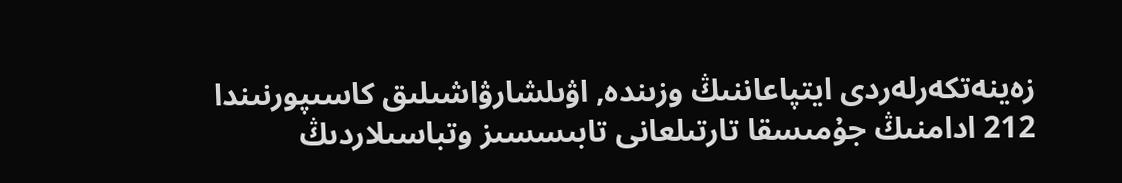زەينەتكەرلەردى ايتپاعاننىڭ وزىندە, اۋىلشارۋاشىلىق كاسىپورنىندا 212 ادامنىڭ جۇمىسقا تارتىلعانى تابىسسىز وتباسىلاردىڭ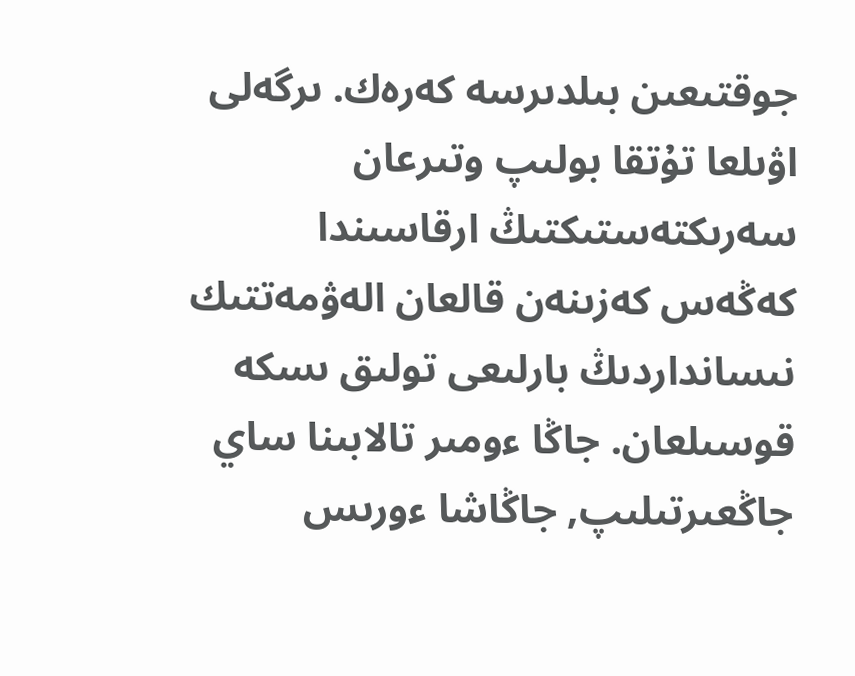جوقتىعىن بىلدىرسە كەرەك. ىرگەلى اۋىلعا تۇتقا بولىپ وتىرعان سەرىكتەستىكتىڭ ارقاسىندا كەڭەس كەزىنەن قالعان الەۋمەتتىك نىسانداردىڭ بارلىعى تولىق ىسكە قوسىلعان. جاڭا ءومىر تالابىنا ساي جاڭعىرتىلىپ, جاڭاشا ءورىس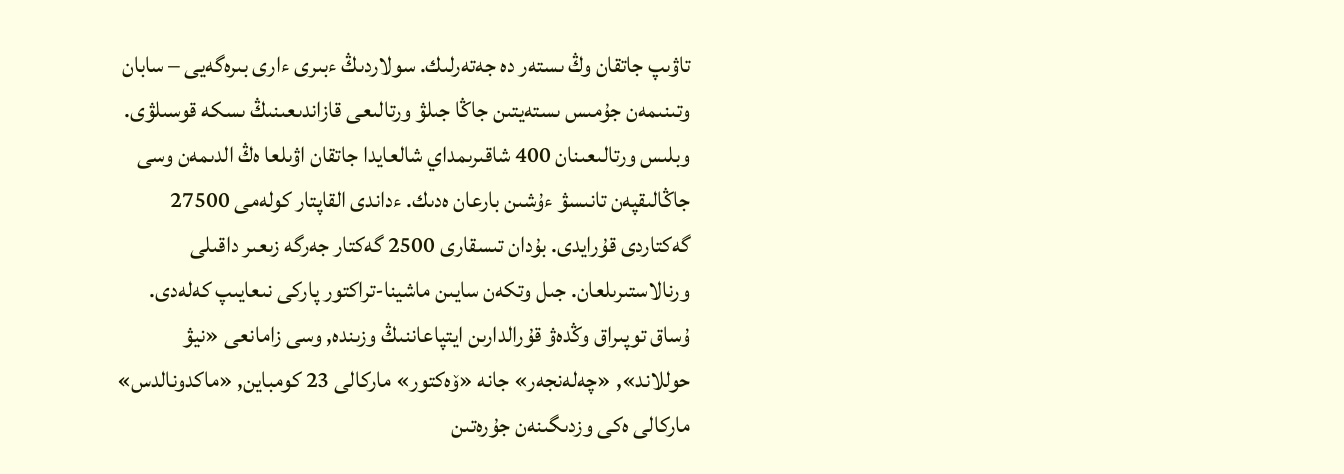تاۋىپ جاتقان وڭ ىستەر دە جەتەرلىك. سولاردىڭ ءبىرى ءارى بىرەگەيى – سابان وتىنىمەن جۇمىس ىستەيتىن جاڭا جىلۋ ورتالىعى قازاندىعىنىڭ ىسكە قوسىلۋى.
وبلىس ورتالىعىنان 400 شاقىرىمداي شالعايدا جاتقان اۋىلعا ەڭ الدىمەن وسى جاڭالىقپەن تانىسۋ ءۇشىن بارعان ەدىك. ءداندى القاپتار كولەمى 27500 گەكتاردى قۇرايدى. بۇدان تىسقارى 2500 گەكتار جەرگە زىعىر داقىلى ورنالاستىرىلعان. جىل وتكەن سايىن ماشينا-تراكتور پاركى نىعايىپ كەلەدى. ۇساق توپىراق وڭدەۋ قۇرالدارىن ايتپاعاننىڭ وزىندە, وسى زامانعى «نيۋ حوللاند», «چەلەنجەر» جانە «ۆەكتور» ماركالى 23 كومباين, «ماكدونالدس» ماركالى ەكى وزدىگىنەن جۇرەتىن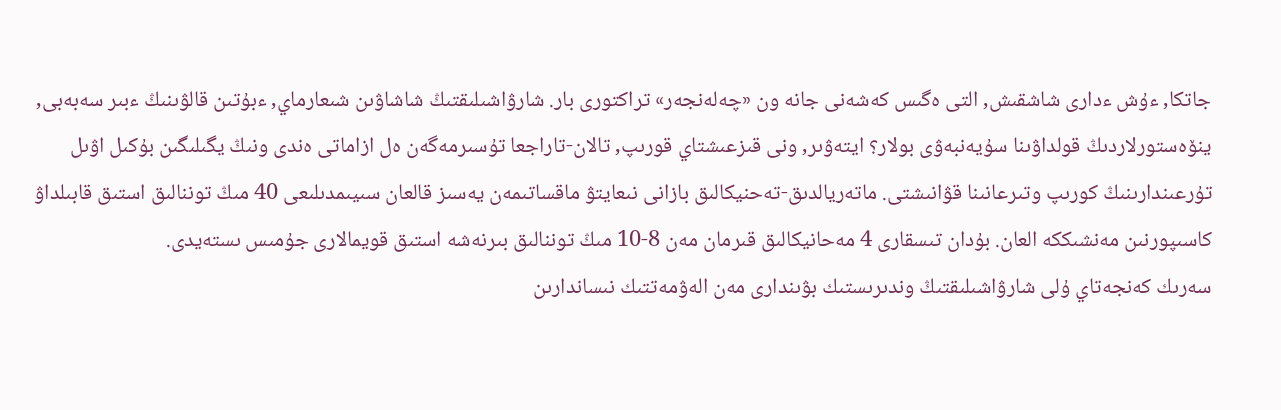جاتكا, ءۇش ءدارى شاشقىش, التى ەگىس كەشەنى جانە ون «چەلەنجەر» تراكتورى بار. شارۋاشىلىقتىڭ شاشاۋىن شىعارماي, ءبۇتىن قالۋىنىڭ ءبىر سەبەبى, ينۆەستورلاردىڭ قولداۋىنا سۇيەنبەۋى بولار؟ ايتەۋىر, ونى قىزعىشتاي قورىپ, تالان-تاراجعا تۇسىرمەگەن ەل ازاماتى ەندى ونىڭ يگىلىگىن بۇكىل اۋىل تۇرعىندارىنىڭ كورىپ وتىرعانىنا قۋانىشتى. ماتەريالدىق-تەحنيكالىق بازانى نىعايتۋ ماقساتىمەن يەسىز قالعان سىيىمدىلىعى 40 مىڭ توننالىق استىق قابىلداۋ كاسىپورنىن مەنشىككە العان. بۇدان تىسقارى 4 مەحانيكالىق قىرمان مەن 8-10 مىڭ توننالىق بىرنەشە استىق قويمالارى جۇمىس ىستەيدى.
سەرىك كەنجەتاي ۇلى شارۋاشىلىقتىڭ وندىرىستىك بۋىندارى مەن الەۋمەتتىك نىساندارىن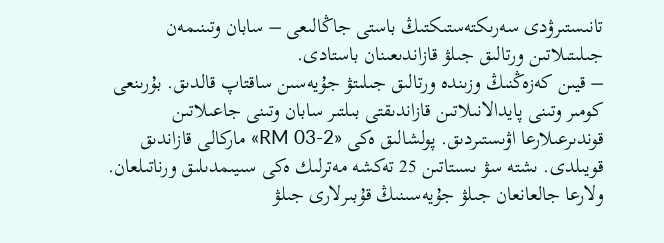تانىستىرۋدى سەرىكتەستىكتىڭ باستى جاڭالىعى – سابان وتىنىمەن جىلىتىلاتىن ورتالىق جىلۋ قازاندىعىنان باستادى.
– قيىن كەزەڭنىڭ وزىندە ورتالىق جىلىتۋ جۇيەسىن ساقتاپ قالدىق. بۇرىنعى كومىر وتىنى پايدالانىلاتىن قازاندىقتى بىلتىر سابان وتىنى جاعىلاتىن قوندىرعىلارعا اۋىستىردىق. پولشالىق ەكى «RM 03-2» ماركالى قازاندىق قويىلدى. ىشتە سۋ ىسىتاتىن 25 تەكشە مەترلىك ەكى سىيىمدىلىق ورناتىلعان. ولارعا جالعانعان جىلۋ جۇيەسىنىڭ قۇبىرلارى جىلۋ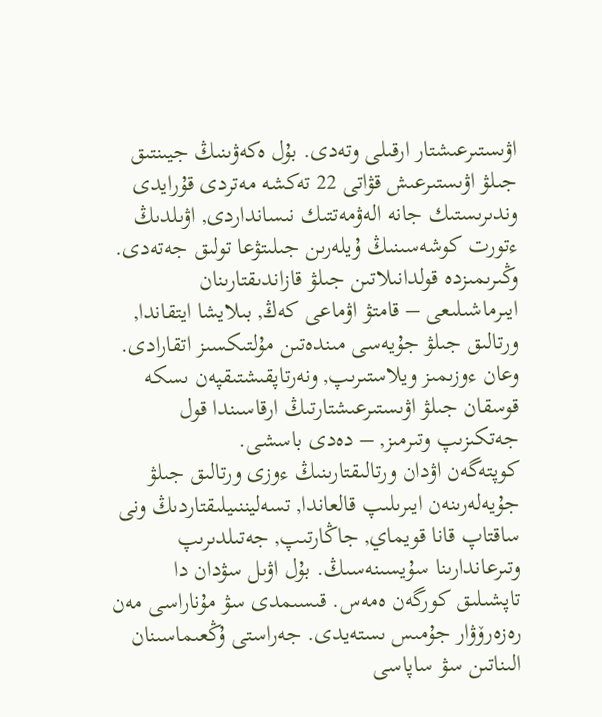اۋىستىرعىشتار ارقىلى وتەدى. بۇل ەكەۋىنىڭ جيىنتىق جىلۋ اۋىستىرعىش قۋاتى 22 تەكشە مەتردى قۇرايدى وندىرىستىك جانە الەۋمەتتىك نىسانداردى, اۋىلدىڭ ءتورت كوشەسىنىڭ ۇيلەرىن جىلىتۋعا تولىق جەتەدى. وڭىرىمىزدە قولدانىلاتىن جىلۋ قازاندىقتارىنان ايىرماشىلىعى – قامتۋ اۋماعى كەڭ, بىلايشا ايتقاندا, ورتالىق جىلۋ جۇيەسى مىندەتىن مۇلتىكسىز اتقارادى. وعان ءوزىمىز ويلاستىرىپ, ونەرتاپقىشتىقپەن ىسكە قوسقان جىلۋ اۋىستىرعىشتارتىڭ ارقاسىندا قول جەتكىزىپ وتىرمىز, – دەدى باسشى.
كوپتەگەن اۋدان ورتالىقتارىنىڭ ءوزى ورتالىق جىلۋ جۇيەلەرىنەن ايىرىلىپ قالعاندا, تسەليننىيلىقتاردىڭ ونى ساقتاپ قانا قويماي, جاڭارتىپ, جەتىلدىرىپ وتىرعاندارىنا سۇيسىنەسىڭ. بۇل اۋىل سۋدان دا تاپشىلىق كورگەن ەمەس. قىسىمدى سۋ مۇناراسى مەن رەزەرۆۋار جۇمىس ىستەيدى. جەراستى ۇڭعىماسىنان الىناتىن سۋ ساپاسى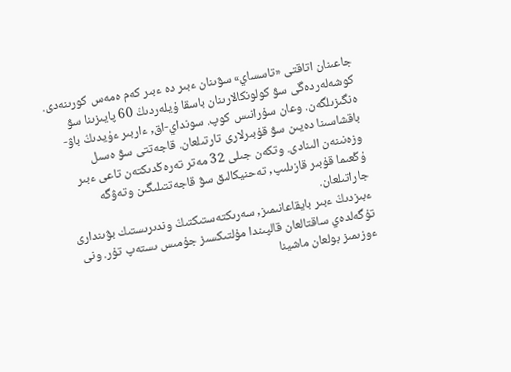جاعىنان اتاقتى «تاسساي» سۋىنان ءبىر دە ءبىر كەم ەمەس كورىنەدى. كوشەلەردەگى سۋ كولونكالارىنان باسقا ۇيلەردىڭ 60 پايىزىنا سۋ ەنگىزىلگەن. وعان سۇرانىس كوپ. سونداي-اق, ءاربىر ءۇيدىڭ باۋ-باقشاسىنا دەيىن سۋ قۇبىرلارى تارتىلعان. قاجەتتى سۋ ەسىل وزەنىنەن الىنادى. وتكەن جىلى 32 مەتر تەرەڭدىكتەن تاعى ءبىر ۇڭعىما قۇبىر قازىلىپ, تەحنيكالىق سۋ قاجەتتىلىگىن وتەۋگە جاراتىلعان.
ءبىزدىڭ ءبىر بايقاعانىمىز, سەرىكتەستىكتىڭ وندىرىستىك بۋىندارى تۇگەلدەي ساقتالعان قالپىندا مۇلتىكسىز جۇمىس ىستەپ تۇر. ونى ءوزىمىز بولعان ماشينا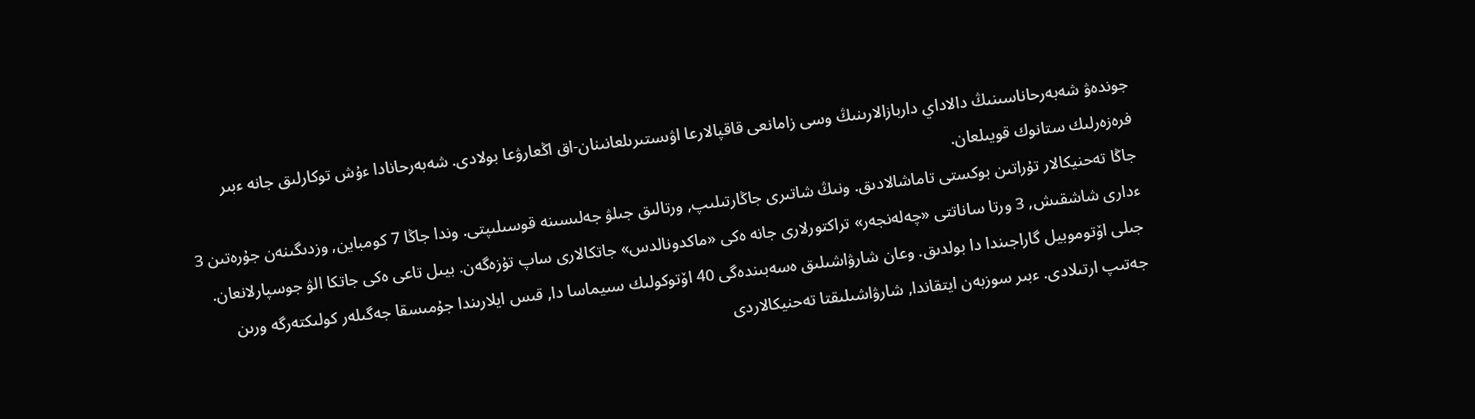جوندەۋ شەبەرحاناسىنىڭ دالاداي داربازالارىنىڭ وسى زامانعى قاقپالارعا اۋىستىرىلعانىنان-اق اڭعارۋعا بولادى. شەبەرحانادا ءۇش توكارلىق جانە ءبىر فرەزەرلىك ستانوك قويىلعان.
جاڭا تەحنيكالار تۇراتىن بوكستى تاماشالادىق. ونىڭ شاتىرى جاڭارتىلىپ, ورتالىق جىلۋ جەلىسىنە قوسىلىپتى. وندا جاڭا 7 كومباين, وزدىگىنەن جۇرەتىن 3 ءدارى شاشقىش, 3 ورتا ساناتتى «چەلەنجەر» تراكتورلارى جانە ەكى «ماكدونالدس» جاتكالارى ساپ تۇزەگەن. بيىل تاعى ەكى جاتكا الۋ جوسپارلانعان. جىلى اۆتوموبيل گاراجىندا دا بولدىق. وعان شارۋاشىلىق ەسەبىندەگى 40 اۆتوكولىك سىيماسا دا, قىس ايلارىندا جۇمىسقا جەگىلەر كولىكتەرگە ورىن جەتىپ ارتىلادى. ءبىر سوزبەن ايتقاندا, شارۋاشىلىقتا تەحنيكالاردى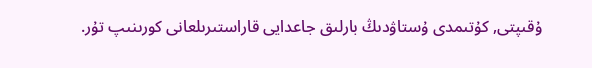ۇقىپتى, كۇتىمدى ۇستاۋدىڭ بارلىق جاعدايى قاراستىرىلعانى كورىنىپ تۇر.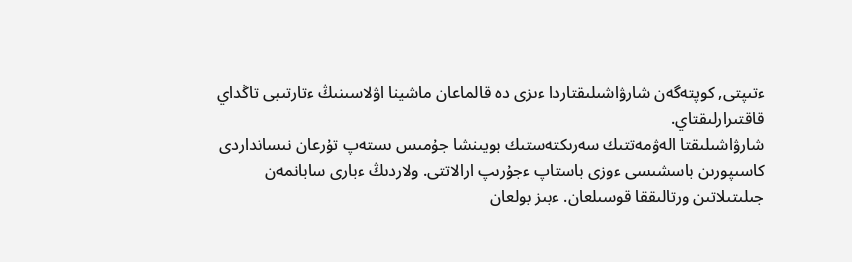ءتىپتى, كوپتەگەن شارۋاشىلىقتاردا ءىزى دە قالماعان ماشينا اۋلاسىنىڭ ءتارتىبى تاڭداي قاقتىرارلىقتاي.
شارۋاشىلىقتا الەۋمەتتىك سەرىكتەستىك بويىنشا جۇمىس ىستەپ تۇرعان نىسانداردى كاسىپورىن باسشىسى ءوزى باستاپ ءجۇرىپ ارالاتتى. ولاردىڭ ءبارى سابانمەن جىلىتىلاتىن ورتالىققا قوسىلعان. ءبىز بولعان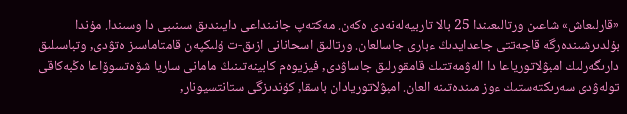«قارلىعاش» شاعىن ورتالىعىندا 25 بالا تاربيەلەنەدى ەكەن. مەكتەپ جانىنداعى دايىندىق سىنىبى دا وسىندا. مۇندا بۇلدىرشىندەرگە قاجەتتى جاعدايدىڭ ءبارى جاسالعان. ورتالىق اسحانانى ازىق-ت ۇلىكپەن قامتاماسىز ەتۋدى, وتباسىلىق دارىگەرلىك امبۋلاتورياعا دا الەۋمەتتىك قامقورلىق جاساۋدى, فيزيوەم كابينەتىنىڭ مامانى ساريا شۆەتسوۆاعا ەڭبەكاقى تولەۋدى سەرىكتەستىك ءوز مىندەتىنە العان. امبۋلاتوريادان باسقا, كۇندىزگى ستانتسيونار,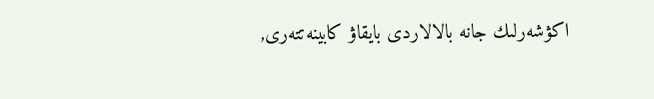اكۋشەرلىك جانە بالالاردى بايقاۋ كابينەتتەرى,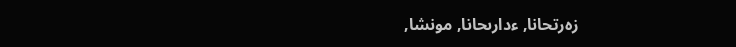زەرتحانا, ءدارىحانا, مونشا,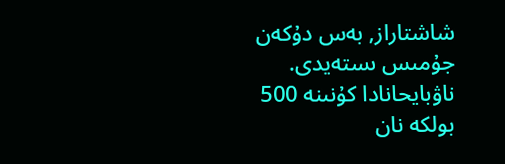شاشتاراز, بەس دۇكەن جۇمىس ىستەيدى. ناۋبايحانادا كۇنىنە 500 بولكە نان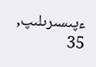ءپىسىرىلىپ, 35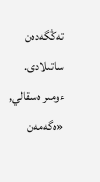تەڭگەدەن ساتىلادى.
ءومىر ەسقالي,
«ەگەمەن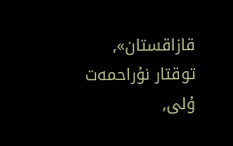قازاقستان»,
توقتار نۇراحمەت ۇلى,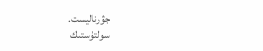جۋرناليست.
سولتۇستىك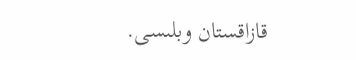قازاقستان وبلىسى.